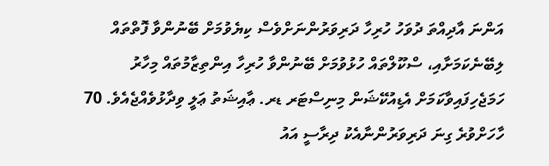އަންނަ އާދިއްތަ ދުވަހު ހުރިހާ ދަރިވަރުންނަށްވެސް ކިޔެވުމަށް ބޭނުންވާ ފޮތްތައް ލިބޭނެކަމަށާއި، ސްކޫލްތައް ހުޅުވުމަށް ބޭނުންވާ ހުރިހާ އިންތިޒާމުތައް މިހާރު ހަމަޖެހިފައިވާކަމަށް އެޑިއުކޭޝަން މިނިސްޓަރ ޑރ. ޢާއިޝަތު ޢަލީ ވިދާޅުވެއްޖެއެވެ. 70 ހާހަށްވުރެ ގިނަ ދަރިވަރުންނާއެކު ދިރާސީ އައު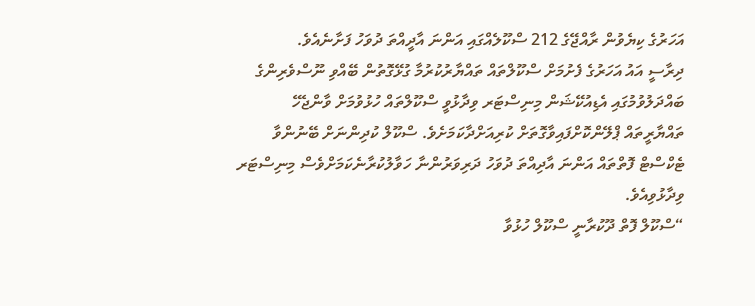އަހަރުގެ ކިޔެވުން ރާއްޖޭގެ 212 ސްކޫލެއްގައި އަންނަ އާދީއްތަ ދުވަހު ފަށާނެއެވެ.
ދިރާސީ އައު އަހަރުގެ ފެށުމަށް ސްކޫލްތައް ތައްޔާރުކުރުމާ ގުޅޭގޮތުން ބޭއްވި ނޫސްވެރިންގެ ބައްދަލުވުމުގައި އެޑިއުކޭޝަން މިނިސްޓަރ ވިދާޅުވީ ސްކޫލްތައް ހުޅުވުމަށް ވާންޖެހޭ ތައްޔާރީތައް ޕްލޭންކޮށްފައިވާގޮތަށް ކުރިއަށްދާކަމަށެވެ. ސްކޫލް ކުދިންނަށް ބޭނުންވާ ޓެކްސްޓް ފޮތްތައް އަންނަ އާދިއްތަ ދުވަހު ދަރިވަރުންނާ ހަވާލުކުރާނެކަމަށްވެސް މިނިސްޓަރ ވިދާޅުވިއެވެ.
“ސްކޫލް ފޮތް ދޫކުރާނީ ސްކޫލް ހުޅުވާ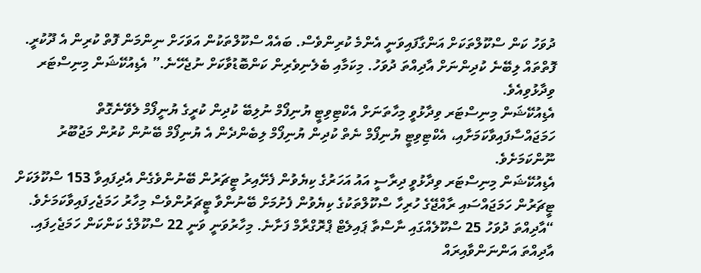ދުވަހު ކަން ސްކޫލްތަކަށް އަންގާފައިވަނީ އެންމެ ކުރިންވެސް. ބައެއް ސްކޫލްތަކުން އަވަހަށް ނިންމަން ފޮތް ކުރިން އެ ދޫކުރީ. ފޮތްތައް ލިބޭނެ ކުދިންނަށް އާދިއްތަ ދުވަހު. މިކަމާއި ބެލެނިވެރިން ކަންބޮޑުވާކަށް ނުޖެހޭނެ.” އެޑިއުކޭޝަން މިނިސްޓަރ ވިދާޅުވިއެވެ.
އެޑިއުކޭޝަން މިނިސްޓަރ ވިދާޅުވީ މިހާތަނަށް އެކްޓިވިޓީ ޔުނިފޯމް ނުލިބޭ ކުދިން ކުރީގެ ޔުނީފޯމް ލެވޭނެގޮތް ހަމަޖައްސާފައިވާކަމަށާއި، އެކްޓިވިޓީ ޔުނިފޯމް ނެތް ކުދިން ޔުނިފޯމް ލިބެންދެން އެ ޔުނިފޯމް ބޭނުން ކުރުން މަޖުބޫރު ނޫންކަމަށެވެ.
އެޑިއުކޭޝަން މިނިސްޓަރ ވިދާޅުވީ ދިރާސީ އައު އަހަރުގެ ކިޔެވުން ފެށޭއިރު ޓީޗަރުން ބޭނުންވެގެން އެދިފައިވާ 153 ސްކޫލަކަށް ޓީޗަރުން ހަމަޖައްސައި ރާއްޖޭގެ ހުރިހާ ސްކޫލްތަކުގެ ކިޔެވުން ފެށުމަށް ބޭނުންވާ ޓީޗަރުންވެސް މިހާރު ހަމަޖެހިފައިވާކަމަށެވެ.
“އާދިއްތަ ދުވަހު 25 ސްކޫލެއްގައި ނާސްތާ ޕައިލެޓް ޕްރޮގްރާމް ފަށާނެ. މިހާރުވަނީ ވަނީ 22 ސްކޫލްގެ ކަންކަން ހަމަޖެހިފައި. އާދިއްތަ އަންނަންވާއިރައް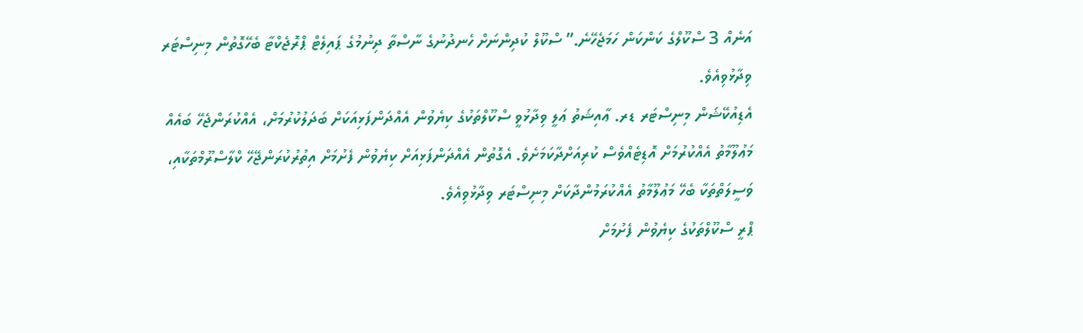އަނެއް 3 ސްކޫލްގެ ކަންކަން ހަމަޖެހޭނެ.” ސްކޫލް ކުދިންނަށް ހެނދުނުގެ ނާސްތާ ދިނުމުގެ ޕައިލެޓް ޕްރޮޖެކްޓާ ބެހޭގޮތުން މިނިސްޓަރ ވިދާޅުވިއެވެ.
އެޑިއުކޭޝަން މިނިސްޓަރ ޑރ. ޢާއިޝަތު ޢަލީ ވިދާޅުވީ ސްކޫލްތަކުގެ ކިޔެވުން އެއްދަންފަޅިއަކަށް ބަދަލުކުރުމަށް، އެއްކުރަންޖެހޭ ބައެއް މަޢުލޫމާތު އެއްކުރުމަށް އޮޑިޓެއްވެސް ކުރިއަށްދާކަމަށެވެ. އެގޮތުން އެއްދަންފަޅިއަށް ކިޔެވުން ފެށުމަށް އިތުރުކުރަންޖޭހޭ ކްލާސްރޫމްތަކާއި، ވަސީލަތްތަކާ ބެހޭ މަޢުލޫމާތު އެއްކުރަމުންދާކަށް މިނިސްޓަރ ވިދާޅުވިއެވެ.
ޕްރީ ސްކޫލްތަކުގެ ކިޔެވުން ފެށުމަށް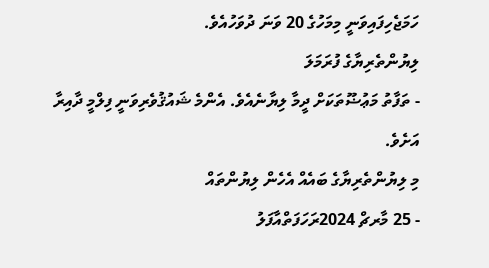ހަމަޖެހިފައިވަނީ މިމަހުގެ 20 ވަނަ ދުވަހުއެވެ.
ލިޔުންތެރިޔާގެ ފުރަމަލަ
- ތަފާތު މަޢުޟޫތަކަށް ދީމާ ލިޔާނެއެވެ. އެންމެ ޝައުޤުވެރިވަނީ ފިލްމީ ދާއިރާ އަށެވެ.
މި ލިޔުންތެރިޔާގެ ބައެއް އެހެން ލިޔުންތައް
- 25 މާރޗް 2024ރަހަފަތްއާފަލު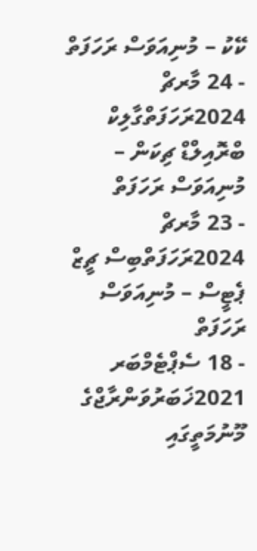ކޭކު – މުނިއަވަސް ރަހަފަތް
- 24 މާރޗް 2024ރަހަފަތްގާލިކް ބްރޮއިލްޑް ޗިކަން – މުނިއަވަސް ރަހަފަތް
- 23 މާރޗް 2024ރަހަފަތްބިސް ޗީޒް ޕެޓީސް – މުނިއަވަސް ރަހަފަތް
- 18 ސެޕްޓެމްބަރ 2021ޚަބަރުވަންރާޖްގެ މޫނުމަތީގައި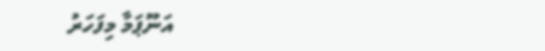އަނޫޕަމާ މިފަހަރު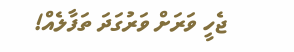ޖެހީ ވަރަށް ވަރުގަދަ ތަފާލެއް!